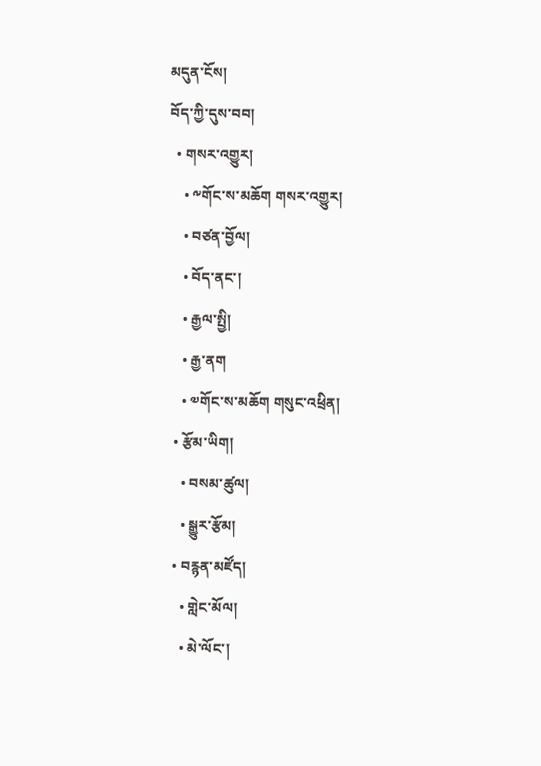མདུན་ངོས།
བོད་ཀྱི་དུས་བབ།
  • གསར་འགྱུར།
    • ༸གོང་ས་མཆོག གསར་འགྱུར།
    • བཙན་བྱོལ།
    • བོད་ནང་།
    • རྒྱལ་སྤྱི།
    • རྒྱ་ནག
    • ༧གོང་ས་མཆོག གསུང་འཕྲིན།
  • རྩོམ་ཡིག།
    • བསམ་ཚུལ།
    • སྒྱུར་རྩོམ།
  • བརྙན་མཛོད།
    • གླེང་མོལ།
    • མེ་ལོང་།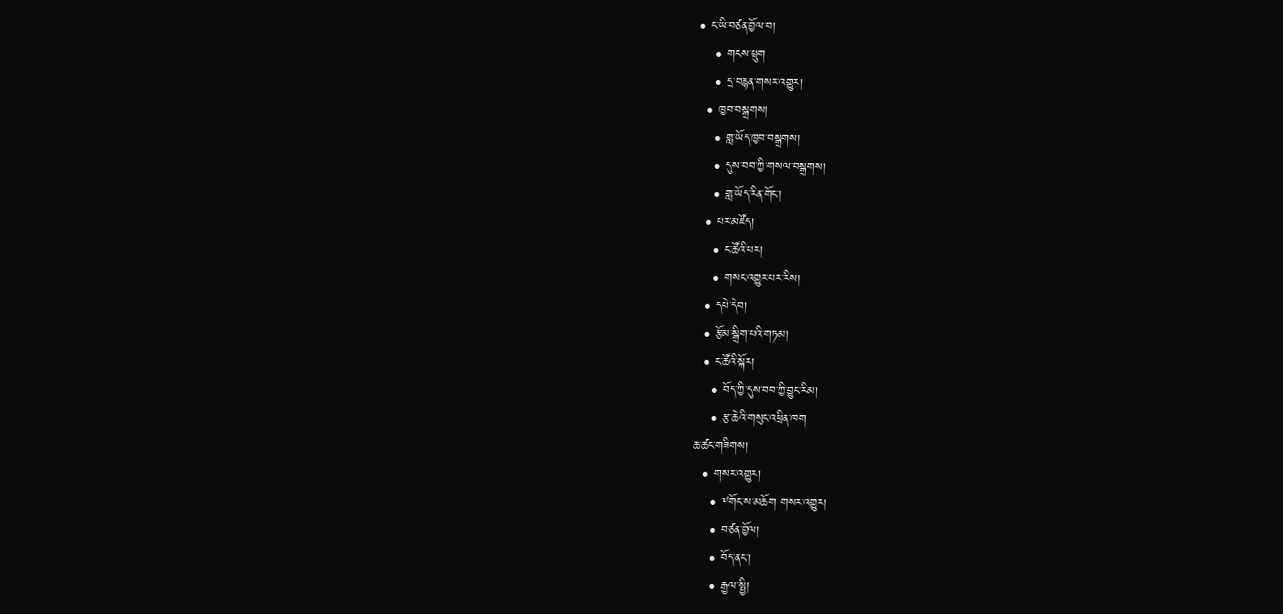• ང་ཡི་བཙན་བྱོལ་བ།
    • གངས་ཕྲུག
    • དྲ་བརྙན་གསར་འགྱུར།
  • ཁྱབ་བསྒྲགས།
    • གླ་ཡོད་ཁྱབ་བསྒྲགས།
    • དུས་བབ་ཀྱི་གསལ་བསྒྲགས།
    • གླ་ཡོད་རིན་གོང་།
  • པར་མཛོད།
    • ང་ཚོའི་པར།
    • གསང་འགྱུར་པར་རིས།
  • དཔེ་དེབ།
  • རྩོམ་སྒྲིག་པའི་གཏམ།
  • ང་ཚོའི་སྐོར།
    • བོད་ཀྱི་དུས་བབ་ཀྱི་བྱུང་རིམ།
    • རྩ་ཆེའི་གསུང་འཕྲིན་ཁག
ཆ་ཚང་གཟིགས།
  • གསར་འགྱུར།
    • ༸གོང་ས་མཆོག གསར་འགྱུར།
    • བཙན་བྱོལ།
    • བོད་ནང་།
    • རྒྱལ་སྤྱི།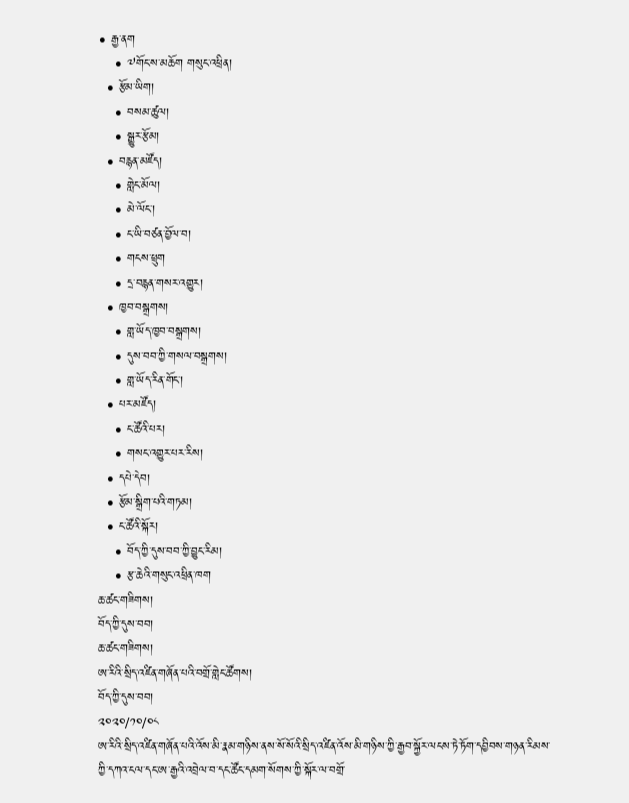• རྒྱ་ནག
    • ༧གོང་ས་མཆོག གསུང་འཕྲིན།
  • རྩོམ་ཡིག།
    • བསམ་ཚུལ།
    • སྒྱུར་རྩོམ།
  • བརྙན་མཛོད།
    • གླེང་མོལ།
    • མེ་ལོང་།
    • ང་ཡི་བཙན་བྱོལ་བ།
    • གངས་ཕྲུག
    • དྲ་བརྙན་གསར་འགྱུར།
  • ཁྱབ་བསྒྲགས།
    • གླ་ཡོད་ཁྱབ་བསྒྲགས།
    • དུས་བབ་ཀྱི་གསལ་བསྒྲགས།
    • གླ་ཡོད་རིན་གོང་།
  • པར་མཛོད།
    • ང་ཚོའི་པར།
    • གསང་འགྱུར་པར་རིས།
  • དཔེ་དེབ།
  • རྩོམ་སྒྲིག་པའི་གཏམ།
  • ང་ཚོའི་སྐོར།
    • བོད་ཀྱི་དུས་བབ་ཀྱི་བྱུང་རིམ།
    • རྩ་ཆེའི་གསུང་འཕྲིན་ཁག
ཆ་ཚང་གཟིགས།
བོད་ཀྱི་དུས་བབ།
ཆ་ཚང་གཟིགས།
ཨ་རིའི་སྲིད་འཛིན་གཞོན་པའི་བགྲོ་གླེང་ཚོགས།
བོད་ཀྱི་དུས་བབ།
༢༠༢༠/༡༠/༠༨
ཨ་རིའི་སྲིད་འཛིན་གཞོན་པའི་འོས་མི་རྣམ་གཉིས་ནས་སོ་སོའི་སྲིད་འཛིན་འོས་མི་གཉིས་ཀྱི་རྒྱབ་སྐྱོར་ལངས་ཏེ་ཏོག་དབྱིབས་གཉན་རིམས་ཀྱི་དཀའ་ངལ་དང་ཨ་རྒྱའི་འབྲེལ་བ་དང་ཚོང་དམག་སོགས་ཀྱི་སྐོར་ལ་བགྲོ་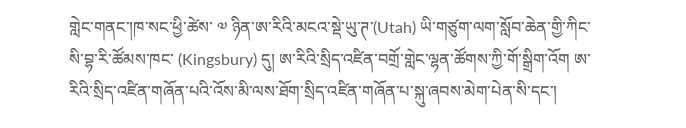གླེང་གནང་།ཁ་སང་ཕྱི་ཚེས་ ༧ ཉིན་ཨ་རིའི་མངའ་སྡེ་ཡུ་ཊ་(Utah) ཡི་གཙུག་ལག་སློབ་ཆེན་གྱི་ཀིང་སི་བྷ་རི་ཚོམས་ཁང་ (Kingsbury) དུ། ཨ་རིའི་སྲིད་འཛིན་བགྲོ་གླེང་ལྷན་ཚོགས་ཀྱི་གོ་སྒྲིག་འོག ཨ་རིའི་སྲིད་འཛིན་གཞོན་པའི་འོས་མི་ལས་ཐོག་སྲིད་འཛིན་གཞོན་པ་སྐུ་ཞབས་མེག་པེན་སི་དང་།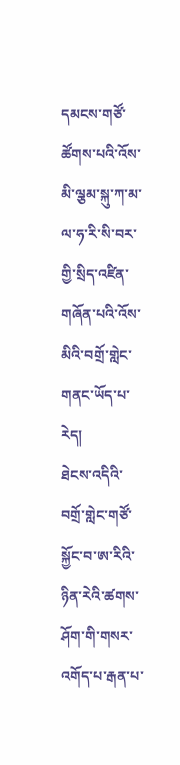དམངས་གཙོ་ཚོགས་པའི་འོས་མི་ལྕམ་སྐུ་ཀ་མ་ལ་ཧ་རི་སི་བར་གྱི་སྲིད་འཛིན་གཞོན་པའི་འོས་མིའི་བགྲོ་གླེང་གནང་ཡོད་པ་རེད།
ཐེངས་འདིའི་བགྲོ་གླེང་གཙོ་སྐྱོང་བ་ཨ་རིའི་ཉིན་རེའི་ཚགས་ཤོག་གི་གསར་འགོད་པ་རྒན་པ་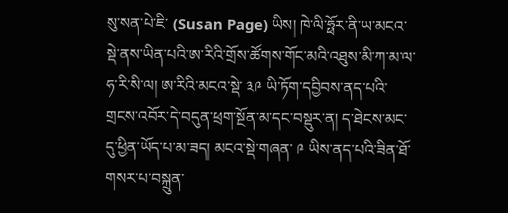སུ་སན་པེ་ཇི་ (Susan Page) ཡིས། ཁེ་ལི་ཧྥོར་ནི་ཡ་མངའ་སྡེ་ནས་ཡིན་པའི་ཨ་རིའི་གྲོས་ཚོགས་གོང་མའི་འཐུས་མི་ཀ་མ་ལ་ཧ་རི་སི་ལ། ཨ་རིའི་མངའ་སྡེ་ ༣༩ ཡི་ཏོག་དབྱིབས་ནད་པའི་གྲངས་འབོར་དེ་བདུན་ཕྲག་སྔོན་མ་དང་བསྡུར་ན། ད་ཐེངས་མང་དུ་ཕྱིན་ཡོད་པ་མ་ཟད། མངའ་སྡེ་གཞན་ ༩ ཡིས་ནད་པའི་ཟིན་ཐོ་གསར་པ་བསྐྲུན་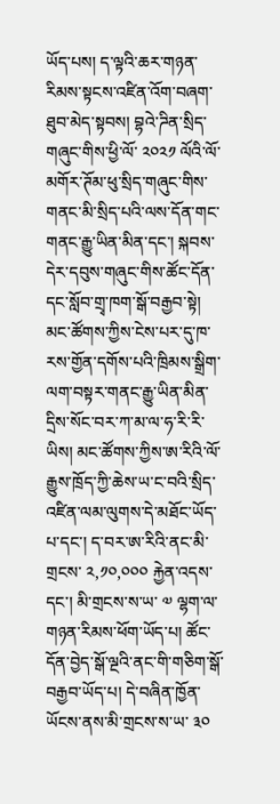ཡོད་པས། ད་ལྟའི་ཆར་གཉན་རིམས་སྟངས་འཛིན་འོག་བཞག་ཐུབ་མེད་སྟབས། བྷའེ་ཌིན་སྲིད་གཞུང་གིས་ཕྱི་ལོ་ ༢༠༢༡ ལོའི་ལོ་མགོར་ཊོམ་ཕུ་སྲིད་གཞུང་གིས་གནང་མི་སྲིད་པའི་ལས་དོན་གང་གནང་རྒྱུ་ཡིན་མིན་དང་། སྐབས་དེར་དབུས་གཞུང་གིས་ཚོང་དོན་དང་སློབ་གྲྭ་ཁག་སྒོ་བརྒྱབ་སྟེ། མང་ཚོགས་ཀྱིས་ངེས་པར་དུ་ཁ་རས་གྱོན་དགོས་པའི་ཁྲིམས་སྒྲིག་ལག་བསྟར་གནང་རྒྱུ་ཡིན་མིན་དྲིས་སོང་བར་ཀ་མ་ལ་ཧ་རི་རི་ཡིས། མང་ཚོགས་ཀྱིས་ཨ་རིའི་ལོ་རྒྱུས་ཁྲོད་ཀྱི་ཆེས་ཡ་ང་བའི་སྲིད་འཛིན་ལམ་ལུགས་དེ་མཐོང་ཡོད་པ་དང་། ད་བར་ཨ་རིའི་ནང་མི་གྲངས་ ༢,༡༠,༠༠༠ རྐྱེན་འདས་དང་། མི་གྲངས་ས་ཡ་ ༧ ལྷག་ལ་གཉན་རིམས་ཕོག་ཡོད་པ། ཚོང་དོན་བྱེད་སྒོ་ལྔའི་ནང་གི་གཅིག་སྒོ་བརྒྱབ་ཡོད་པ། དེ་བཞིན་ཁྱོན་ཡོངས་ནས་མི་གྲངས་ས་ཡ་ ༣༠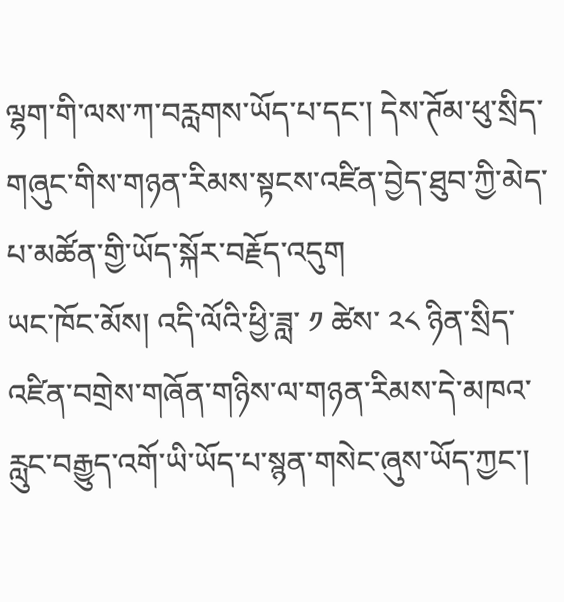ལྷག་གི་ལས་ཀ་བརླགས་ཡོད་པ་དང་། དེས་ཊོམ་ཕུ་སྲིད་གཞུང་གིས་གཉན་རིམས་སྟངས་འཛིན་བྱེད་ཐུབ་ཀྱི་མེད་པ་མཚོན་གྱི་ཡོད་སྐོར་བརྗོད་འདུག
ཡང་ཁོང་མོས། འདི་ལོའི་ཕྱི་ཟླ་ ༡ ཚེས་ ༢༨ ཉིན་སྲིད་འཛིན་བགྲེས་གཞོན་གཉིས་ལ་གཉན་རིམས་དེ་མཁའ་རླུང་བརྒྱུད་འགོ་ཡི་ཡོད་པ་སྙན་གསེང་ཞུས་ཡོད་ཀྱང་།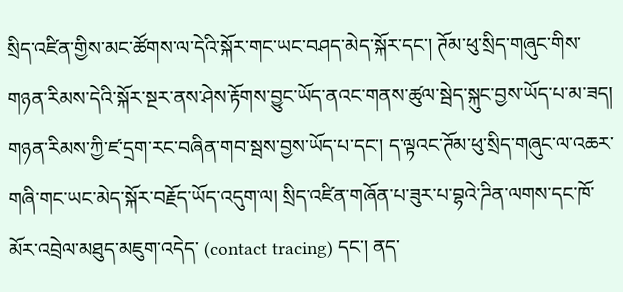སྲིད་འཛིན་གྱིས་མང་ཚོགས་ལ་དེའི་སྐོར་གང་ཡང་བཤད་མེད་སྐོར་དང་། ཊོམ་ཕུ་སྲིད་གཞུང་གིས་གཉན་རིམས་དེའི་སྐོར་སྔར་ནས་ཤེས་རྟོགས་བྱུང་ཡོད་ནའང་གནས་ཚུལ་སྦེད་སྐུང་བྱས་ཡོད་པ་མ་ཟད། གཉན་རིམས་ཀྱི་ཛ་དྲག་རང་བཞིན་གབ་སྦས་བྱས་ཡོད་པ་དང་། ད་ལྟའང་ཊོམ་ཕུ་སྲིད་གཞུང་ལ་འཆར་གཞི་གང་ཡང་མེད་སྐོར་བརྗོད་ཡོད་འདུག་ལ། སྲིད་འཛིན་གཞོན་པ་ཟུར་པ་བྷའེ་ཌིན་ལགས་དང་ཁོ་མོར་འབྲེལ་མཐུད་མཇུག་འདེད་ (contact tracing) དང་། ནད་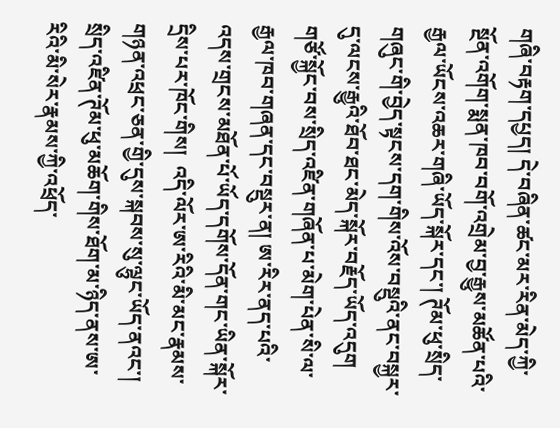གཞི་བརྟག་དཔྱད། དེ་བཞིན་ཚང་མར་རིན་མེད་ཀྱི་སྔོན་འགོག་སྨན་ཁབ་བགོ་འགྲེམ་བྱ་རྒྱུས་མཚོན་པའི་རྒྱལ་ཡོངས་འཆར་གཞི་ཡོད་སྐོར་དང་། ཊོམ་ཕུ་སྲིད་གཞུང་གི་བྱེད་སྟངས་དག་གིས་འོས་བསྡུའི་ནང་བསྐྱར་དུ་ལངས་རྒྱུའི་ཐོབ་ཐང་མེད་སྐོར་བརྗོད་ཡོད་འདུག
གཙོ་སྐྱོང་བས་སྲིད་འཛིན་གཞོན་པ་མེག་པེན་སི་ལ་རྒྱལ་ཁབ་གཞན་དང་བསྡུར་ན། ཨ་རིར་ནད་པའི་འདས་གྲངས་མཐོན་པོ་ཡོད་དགོས་དོན་གང་ཡིན་སྐོར་དྲིས་པར་ཁོང་གིས།  འདི་ལོར་ཨ་རིའི་མི་མང་རྣམས་གཉན་འཕྲང་ཅན་གྱི་དུས་སྐབས་སུ་ལྷུང་ཡོད་ནའང་། སྲིད་འཛིན་ཊོམ་ཕུ་མཆོག་གིས་ཐོག་མ་ཉིད་ནས་ཨ་རིའི་མི་སེར་རྣམས་ཀྱི་འཕྲོད་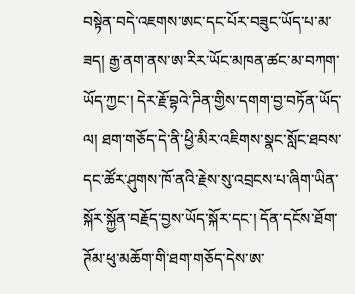བསྟེན་བདེ་འཇགས་ཨང་དང་པོར་བཟུང་ཡོད་པ་མ་ཟད། རྒྱ་ནག་ནས་ཨ་རིར་ཡོང་མཁན་ཚང་མ་བཀག་ཡོད་ཀྱང་། དེར་རྗོ་བྷའེ་ཌིན་གྱིས་དགག་བྱ་བཏོན་ཡོད་ལ། ཐག་གཅོད་དེ་ནི་ཕྱི་མིར་འཇིགས་སྣང་སློང་ཐབས་དང་ཚོར་ཤུགས་ཁོ་ནའི་རྗེས་སུ་འབྲངས་པ་ཞིག་ཡིན་སྐོར་སྐྱོན་བརྗོད་བྱས་ཡོད་སྐོར་དང་། དོན་དངོས་ཐོག་ཊོམ་ཕུ་མཆོག་གི་ཐག་གཅོད་དེས་ཨ་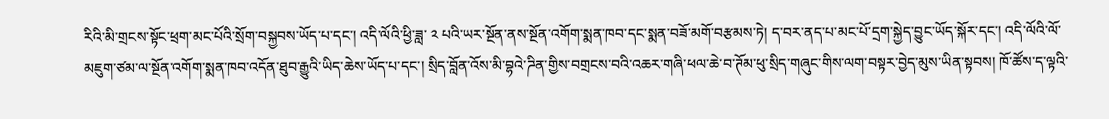རིའི་མི་གྲངས་སྟོང་ཕྲག་མང་པོའི་སྲོག་བསྐྱབས་ཡོད་པ་དང་། འདི་ལོའི་ཕྱི་ཟླ་ ༢ པའི་ཡར་སྔོན་ནས་སྔོན་འགོག་སྨན་ཁབ་དང་སྨན་བཟོ་མགོ་བརྩམས་ཏེ། ད་བར་ནད་པ་མང་པོ་དྲག་སྐྱེད་བྱུང་ཡོད་སྐོར་དང་། འདི་ལོའི་ལོ་མཇུག་ཙམ་ལ་སྔོན་འགོག་སྨན་ཁབ་འདོན་ཐུབ་རྒྱུའི་ཡིད་ཆེས་ཡོད་པ་དང་། སྲིད་བློན་འོས་མི་བྷའེ་ཌིན་གྱིས་བགྲངས་བའི་འཆར་གཞི་ཕལ་ཆེ་བ་ཊོམ་ཕུ་སྲིད་གཞུང་གིས་ལག་བསྟར་བྱེད་མུས་ཡིན་སྟབས། ཁོ་ཚོས་ད་ལྟའི་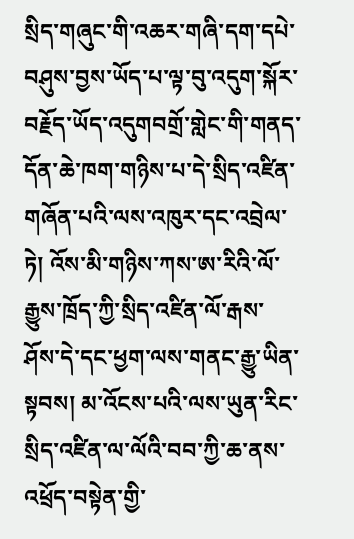སྲིད་གཞུང་གི་འཆར་གཞི་དག་དཔེ་བཤུས་བྱས་ཡོད་པ་ལྟ་བུ་འདུག་སྐོར་བརྗོད་ཡོད་འདུགབགྲོ་གླེང་གི་གནད་དོན་ཆེ་ཁག་གཉིས་པ་དེ་སྲིད་འཛིན་གཞོན་པའི་ལས་འཁུར་དང་འབྲེལ་ཏེ། འོས་མི་གཉིས་ཀས་ཨ་རིའི་ལོ་རྒྱུས་ཁྲོད་ཀྱི་སྲིད་འཛིན་ལོ་རྒས་ཤོས་དེ་དང་ཕྱག་ལས་གནང་རྒྱུ་ཡིན་སྟབས། མ་འོངས་པའི་ལས་ཡུན་རིང་སྲིད་འཛིན་ལ་ལོའི་བབ་ཀྱི་ཆ་ནས་འཕྲོད་བསྟེན་གྱི་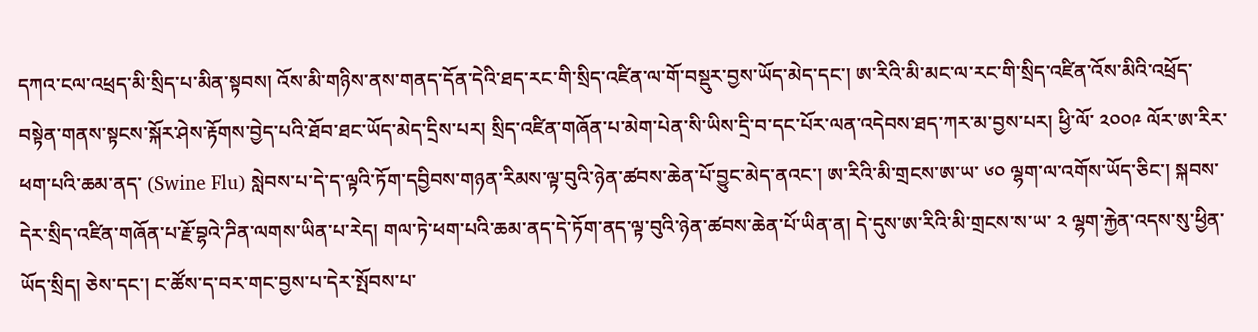དཀའ་ངལ་འཕྲད་མི་སྲིད་པ་མིན་སྟབས། འོས་མི་གཉིས་ནས་གནད་དོན་དེའི་ཐད་རང་གི་སྲིད་འཛིན་ལ་གོ་བསྡུར་བྱས་ཡོད་མེད་དང་། ཨ་རིའི་མི་མང་ལ་རང་གི་སྲིད་འཛིན་འོས་མིའི་འཕྲོད་བསྟེན་གནས་སྟངས་སྐོར་ཤེས་རྟོགས་བྱེད་པའི་ཐོབ་ཐང་ཡོད་མེད་དྲིས་པར། སྲིད་འཛིན་གཞོན་པ་མེག་པེན་སི་ཡིས་དྲི་བ་དང་པོར་ལན་འདེབས་ཐད་ཀར་མ་བྱས་པར། ཕྱི་ལོ་ ༢༠༠༩ ལོར་ཨ་རིར་ཕག་པའི་ཆམ་ནད་ (Swine Flu) སླེབས་པ་དེ་ད་ལྟའི་ཏོག་དབྱིབས་གཉན་རིམས་ལྟ་བུའི་ཉེན་ཚབས་ཆེན་པོ་བྱུང་མེད་ནའང་། ཨ་རིའི་མི་གྲངས་ཨ་ཡ་ ༦༠ ལྷག་ལ་འགོས་ཡོད་ཅིང་། སྐབས་དེར་སྲིད་འཛིན་གཞོན་པ་རྗོ་བྷའེ་ཌིན་ལགས་ཡིན་པ་རེད། གལ་ཏེ་ཕག་པའི་ཆམ་ནད་དེ་ཏོག་ནད་ལྟ་བུའི་ཉེན་ཚབས་ཆེན་པོ་ཡིན་ན། དེ་དུས་ཨ་རིའི་མི་གྲངས་ས་ཡ་ ༢ ལྷག་རྐྱེན་འདས་སུ་ཕྱིན་ཡོད་སྲིད། ཅེས་དང་། ང་ཚོས་ད་བར་གང་བྱས་པ་དེར་སྤོབས་པ་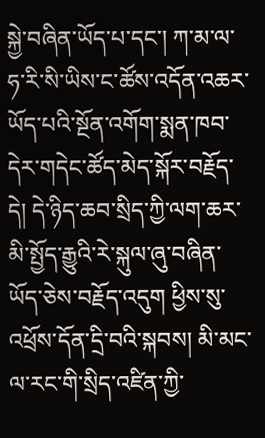སྐྱེ་བཞིན་ཡོད་པ་དང་། ཀ་མ་ལ་ཧ་རི་སི་ཡིས་ང་ཚོས་འདོན་འཆར་ཡོད་པའི་སྔོན་འགོག་སྨན་ཁབ་དེར་གདེང་ཚོད་མེད་སྐོར་བརྗོད་དེ། དེ་ཉིད་ཆབ་སྲིད་ཀྱི་ལག་ཆར་མི་སྤྱོད་རྒྱུའི་རེ་སྐུལ་ཞུ་བཞིན་ཡོད་ཅེས་བརྗོད་འདུག ཕྱིས་སུ་འཕྲོས་དོན་དྲི་བའི་སྐབས། མི་མང་ལ་རང་གི་སྲིད་འཛིན་ཀྱི་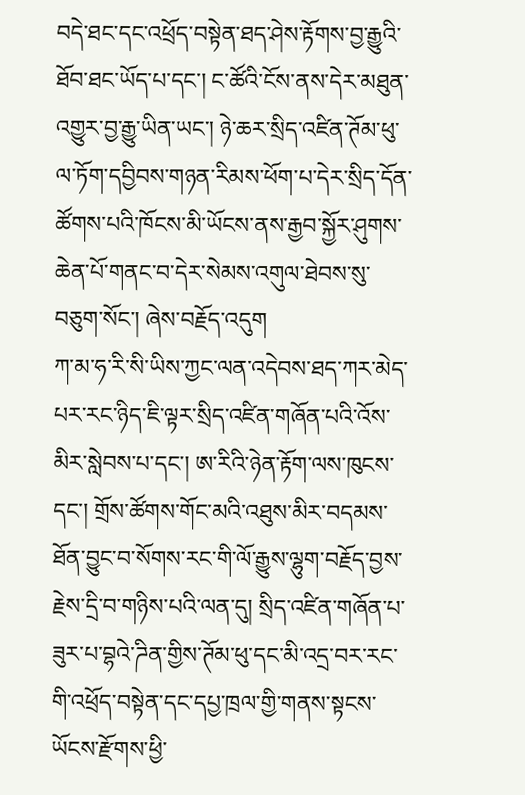བདེ་ཐང་དང་འཕྲོད་བསྟེན་ཐད་ཤེས་རྟོགས་བྱ་རྒྱུའི་ཐོབ་ཐང་ཡོད་པ་དང་། ང་ཚོའི་ངོས་ནས་དེར་མཐུན་འགྱུར་བྱ་རྒྱུ་ཡིན་ཡང་། ཉེ་ཆར་སྲིད་འཛིན་ཊོམ་ཕུ་ལ་ཏོག་དབྱིབས་གཉན་རིམས་ཕོག་པ་དེར་སྲིད་དོན་ཚོགས་པའི་ཁོངས་མི་ཡོངས་ནས་རྒྱབ་སྐྱོར་ཤུགས་ཆེན་པོ་གནང་བ་དེར་སེམས་འགུལ་ཐེབས་སུ་བཅུག་སོང་། ཞེས་བརྗོད་འདུག
ཀ་མ་ཧ་རི་སི་ཡིས་ཀྱང་ལན་འདེབས་ཐད་ཀར་མེད་པར་རང་ཉིད་ཇི་ལྟར་སྲིད་འཛིན་གཞོན་པའི་འོས་མིར་སླེབས་པ་དང་། ཨ་རིའི་ཉེན་རྟོག་ལས་ཁུངས་དང་། གྲོས་ཚོགས་གོང་མའི་འཐུས་མིར་བདམས་ཐོན་བྱུང་བ་སོགས་རང་གི་ལོ་རྒྱུས་ལྷུག་བརྗོད་བྱས་རྗེས་དྲི་བ་གཉིས་པའི་ལན་དུ། སྲིད་འཛིན་གཞོན་པ་ཟུར་པ་བྷའེ་ཌིན་གྱིས་ཊོམ་ཕུ་དང་མི་འདྲ་བར་རང་གི་འཕྲོད་བསྟེན་དང་དཔྱ་ཁྲལ་གྱི་གནས་སྟངས་ཡོངས་རྫོགས་ཕྱི་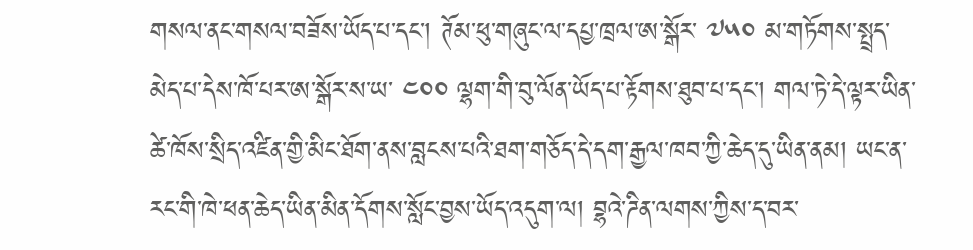གསལ་ནང་གསལ་བཟོས་ཡོད་པ་དང་། ཊོམ་ཕུ་གཞུང་ལ་དཔྱ་ཁྲལ་ཨ་སྒོར་ ༧༥༠ མ་གཏོགས་སྤྲད་མེད་པ་དེས་ཁོ་པར་ཨ་སྒོར་ས་ཡ་ ༤༠༠ ལྷག་གི་བུ་ལོན་ཡོད་པ་རྟོགས་ཐུབ་པ་དང་། གལ་ཏེ་དེ་ལྟར་ཡིན་ཚེ་ཁོས་སྲིད་འཛིན་གྱི་མིང་ཐོག་ནས་བླངས་པའི་ཐག་གཅོད་དེ་དག་རྒྱལ་ཁབ་ཀྱི་ཆེད་དུ་ཡིན་ནམ། ཡང་ན་རང་གི་ཁེ་ཕན་ཆེད་ཡིན་མིན་དོགས་སློང་བྱས་ཡོད་འདུག་ལ། བྷའེ་ཌིན་ལགས་ཀྱིས་ད་བར་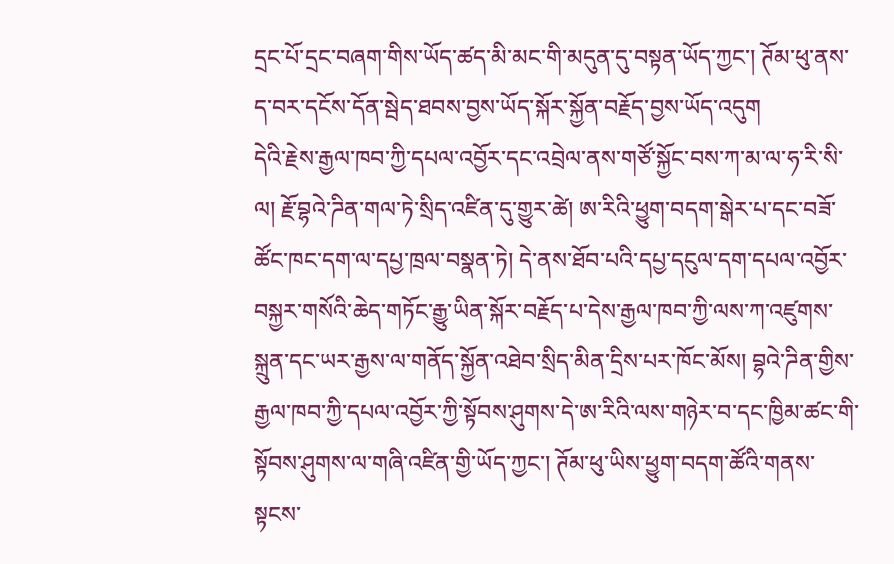དྲང་པོ་དྲང་བཞག་གིས་ཡོད་ཚད་མི་མང་གི་མདུན་དུ་བསྟན་ཡོད་ཀྱང་། ཊོམ་ཕུ་ནས་ད་བར་དངོས་དོན་སྦེད་ཐབས་བྱས་ཡོད་སྐོར་སྐྱོན་བརྗོད་བྱས་ཡོད་འདུག
དེའི་རྗེས་རྒྱལ་ཁབ་ཀྱི་དཔལ་འབྱོར་དང་འབྲེལ་ནས་གཙོ་སྐྱོང་བས་ཀ་མ་ལ་ཧ་རི་སི་ལ། རྗོ་བྷའེ་ཌིན་གལ་ཏེ་སྲིད་འཛིན་དུ་གྱུར་ཚེ། ཨ་རིའི་ཕྱུག་བདག་སྒེར་པ་དང་བཟོ་ཚོང་ཁང་དག་ལ་དཔྱ་ཁྲལ་བསྣན་ཏེ། དེ་ནས་ཐོབ་པའི་དཔྱ་དངུལ་དག་དཔལ་འབྱོར་བསྐྱར་གསོའི་ཆེད་གཏོང་རྒྱུ་ཡིན་སྐོར་བརྗོད་པ་དེས་རྒྱལ་ཁབ་ཀྱི་ལས་ཀ་འཛུགས་སྐྲུན་དང་ཡར་རྒྱས་ལ་གནོད་སྐྱོན་འཐེབ་སྲིད་མིན་དྲིས་པར་ཁོང་མོས། བྷའེ་ཌིན་གྱིས་རྒྱལ་ཁབ་ཀྱི་དཔལ་འབྱོར་ཀྱི་སྟོབས་ཤུགས་དེ་ཨ་རིའི་ལས་གཉེར་བ་དང་ཁྱིམ་ཚང་གི་སྟོབས་ཤུགས་ལ་གཞི་འཛིན་གྱི་ཡོད་ཀྱང་། ཊོམ་ཕུ་ཡིས་ཕྱུག་བདག་ཚོའི་གནས་སྟངས་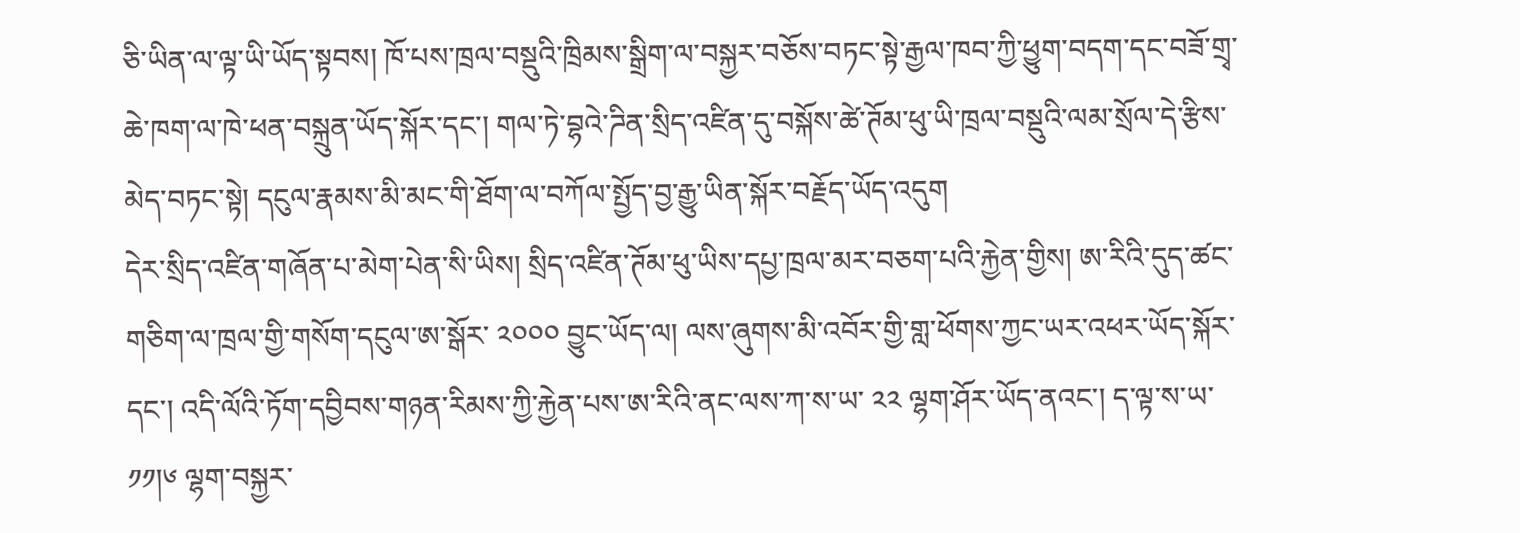ཅི་ཡིན་ལ་ལྟ་ཡི་ཡོད་སྟབས། ཁོ་པས་ཁྲལ་བསྡུའི་ཁྲིམས་སྒྲིག་ལ་བསྐྱར་བཅོས་བཏང་སྟེ་རྒྱལ་ཁབ་ཀྱི་ཕྱུག་བདག་དང་བཟོ་གྲྭ་ཆེ་ཁག་ལ་ཁེ་ཕན་བསྐྲུན་ཡོད་སྐོར་དང་། གལ་ཏེ་བྷའེ་ཌིན་སྲིད་འཛིན་དུ་བསྐོས་ཚེ་ཊོམ་ཕུ་ཡི་ཁྲལ་བསྡུའི་ལམ་སྲོལ་དེ་རྩིས་མེད་བཏང་སྟེ། དངུལ་རྣམས་མི་མང་གི་ཐོག་ལ་བཀོལ་སྤྱོད་བྱ་རྒྱུ་ཡིན་སྐོར་བརྗོད་ཡོད་འདུག
དེར་སྲིད་འཛིན་གཞོན་པ་མེག་པེན་སི་ཡིས། སྲིད་འཛིན་ཊོམ་ཕུ་ཡིས་དཔྱ་ཁྲལ་མར་བཅག་པའི་རྐྱེན་གྱིས། ཨ་རིའི་དུད་ཚང་གཅིག་ལ་ཁྲལ་གྱི་གསོག་དངུལ་ཨ་སྒོར་ ༢༠༠༠ བྱུང་ཡོད་ལ། ལས་ཞུགས་མི་འབོར་གྱི་གླ་ཕོགས་ཀྱང་ཡར་འཕར་ཡོད་སྐོར་དང་། འདི་ལོའི་ཏོག་དབྱིབས་གཉན་རིམས་ཀྱི་རྐྱེན་པས་ཨ་རིའི་ནང་ལས་ཀ་ས་ཡ་ ༢༢ ལྷག་ཤོར་ཡོད་ནའང་། ད་ལྟ་ས་ཡ་ ༡༡།༦ ལྷག་བསྐྱར་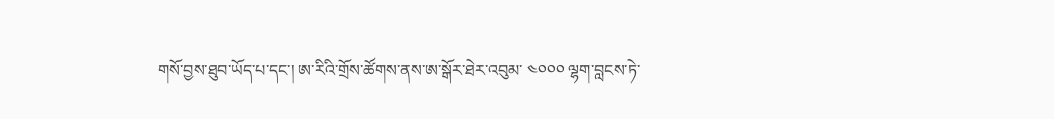གསོ་བྱས་ཐུབ་ཡོད་པ་དང་། ཨ་རིའི་གྲོས་ཚོགས་ནས་ཨ་སྒོར་ཐེར་འབུམ་ ༤༠༠༠ ལྷག་བླངས་ཏེ་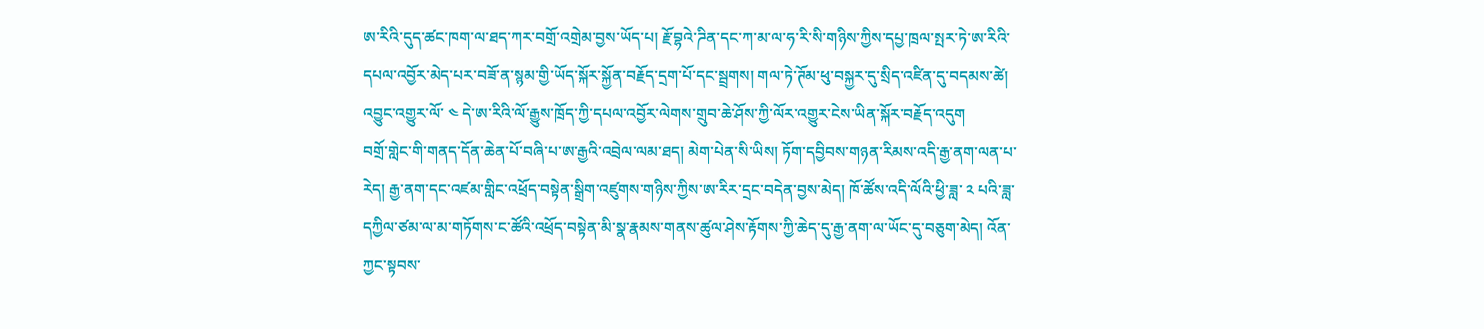ཨ་རིའི་དུད་ཚང་ཁག་ལ་ཐད་ཀར་བགྲོ་འགྲེམ་བྱས་ཡོད་པ། རྗོ་བྷའེ་ཌིན་དང་ཀ་མ་ལ་ཧ་རི་སི་གཉིས་ཀྱིས་དཔྱ་ཁྲལ་སྤར་ཏེ་ཨ་རིའི་དཔལ་འབྱོར་མེད་པར་བཟོ་ན་སྙམ་གྱི་ཡོད་སྐོར་སྐྱོན་བརྗོད་དྲག་པོ་དང་སྦྲགས། གལ་ཏེ་ཊོམ་ཕུ་བསྐྱར་དུ་སྲིད་འཛིན་དུ་བདམས་ཚེ། འབྱུང་འགྱུར་ལོ་ ༤ དེ་ཨ་རིའི་ལོ་རྒྱུས་ཁྲོད་ཀྱི་དཔལ་འབྱོར་ལེགས་གྲུབ་ཆེ་ཤོས་ཀྱི་ལོར་འགྱུར་ངེས་ཡིན་སྐོར་བརྗོད་འདུག
བགྲོ་གླེང་གི་གནད་དོན་ཆེན་པོ་བཞི་པ་ཨ་རྒྱའི་འབྲེལ་ལམ་ཐད། མེག་པེན་སི་ཡིས། ཏོག་དབྱིབས་གཉན་རིམས་འདི་རྒྱ་ནག་ལན་པ་རེད། རྒྱ་ནག་དང་འཛམ་གླིང་འཕྲོད་བསྟེན་སྒྲིག་འཛུགས་གཉིས་ཀྱིས་ཨ་རིར་དྲང་བདེན་བྱས་མེད། ཁོ་ཚོས་འདི་ལོའི་ཕྱི་ཟླ་ ༢ པའི་ཟླ་དཀྱིལ་ཙམ་ལ་མ་གཏོགས་ང་ཚོའི་འཕྲོད་བསྟེན་མི་སྣ་རྣམས་གནས་ཚུལ་ཤེས་རྟོགས་ཀྱི་ཆེད་དུ་རྒྱ་ནག་ལ་ཡོང་དུ་བཅུག་མེད། འོན་ཀྱང་སྟབས་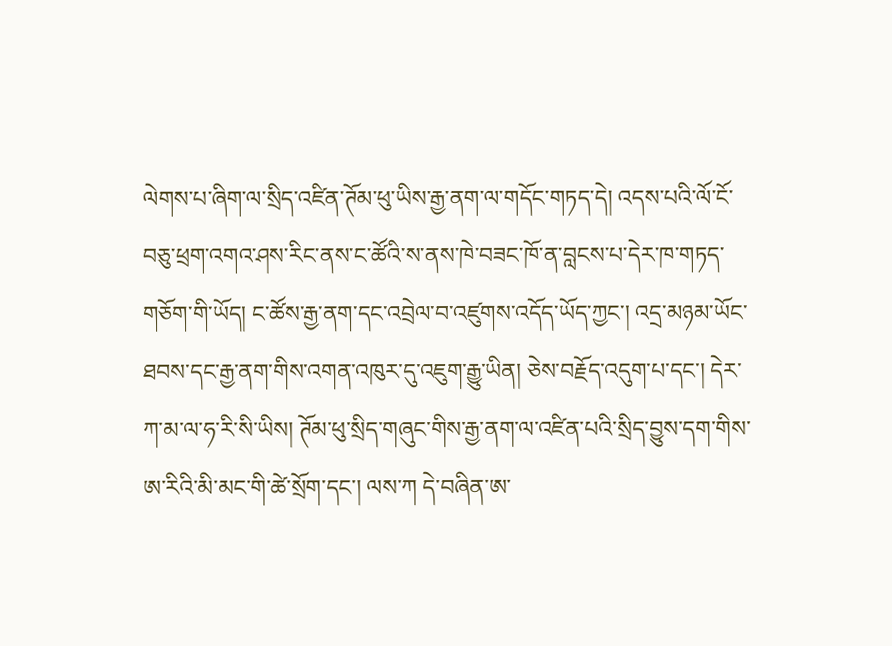ལེགས་པ་ཞིག་ལ་སྲིད་འཛིན་ཊོམ་ཕུ་ཡིས་རྒྱ་ནག་ལ་གདོང་གཏད་དེ། འདས་པའི་ལོ་ངོ་བཅུ་ཕྲག་འགའ་ཤས་རིང་ནས་ང་ཚོའི་ས་ནས་ཁེ་བཟང་ཁོ་ན་བླངས་པ་དེར་ཁ་གཏད་གཅོག་གི་ཡོད། ང་ཚོས་རྒྱ་ནག་དང་འབྲེལ་བ་འཛུགས་འདོད་ཡོད་ཀྱང་། འདྲ་མཉམ་ཡོང་ཐབས་དང་རྒྱ་ནག་གིས་འགན་འཁུར་དུ་འཇུག་རྒྱུ་ཡིན། ཅེས་བརྗོད་འདུག་པ་དང་། དེར་ཀ་མ་ལ་ཧ་རི་སི་ཡིས། ཊོམ་ཕུ་སྲིད་གཞུང་གིས་རྒྱ་ནག་ལ་འཛིན་པའི་སྲིད་བྱུས་དག་གིས་ཨ་རིའི་མི་མང་གི་ཚེ་སྲོག་དང་། ལས་ཀ དེ་བཞིན་ཨ་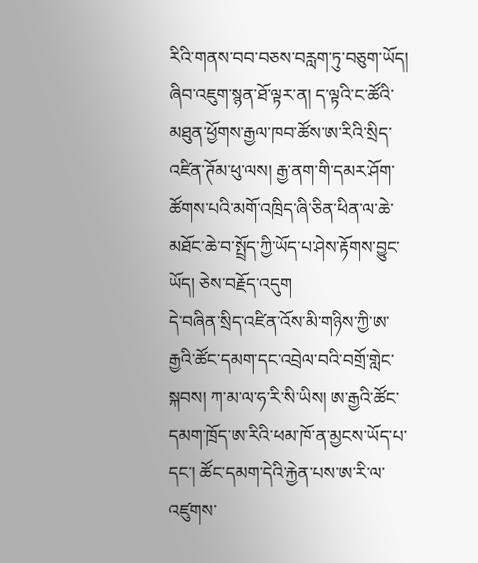རིའི་གནས་བབ་བཅས་བརླག་ཏུ་བཅུག་ཡོད། ཞིབ་འཇུག་སྙན་ཐོ་ལྟར་ན། ད་ལྟའི་ང་ཚོའི་མཐུན་ཕྱོགས་རྒྱལ་ཁབ་ཚོས་ཨ་རིའི་སྲིད་འཛིན་ཊོམ་ཕུ་ལས། རྒྱ་ནག་གི་དམར་ཤོག་ཚོགས་པའི་མགོ་འཁྲིད་ཞི་ཅིན་ཕིན་ལ་ཆེ་མཐོང་ཆེ་བ་སྤྲོད་ཀྱི་ཡོད་པ་ཤེས་རྟོགས་བྱུང་ཡོད། ཅེས་བརྗོད་འདུག
དེ་བཞིན་སྲིད་འཛིན་འོས་མི་གཉིས་ཀྱི་ཨ་རྒྱའི་ཚོང་དམག་དང་འབྲེལ་བའི་བགྲོ་གླེང་སྐབས། ཀ་མ་ལ་ཧ་རི་སི་ཡིས། ཨ་རྒྱའི་ཚོང་དམག་ཁྲོད་ཨ་རིའི་ཕམ་ཁོ་ན་མྱངས་ཡོད་པ་དང་། ཚོང་དམག་དེའི་རྐྱེན་པས་ཨ་རི་ལ་འཛུགས་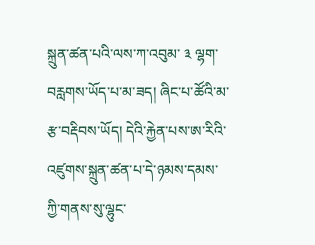སྐྲུན་ཚན་པའི་ལས་ཀ་འབུམ་ ༣ ལྷག་བརླགས་ཡོད་པ་མ་ཟད། ཞིང་པ་ཚོའི་མ་རྩ་བརྡིབས་ཡོད། དེའི་རྐྱེན་པས་ཨ་རིའི་འཛུགས་སྐྲུན་ཚན་པ་དེ་ཉམས་དམས་ཀྱི་གནས་སུ་ལྷུང་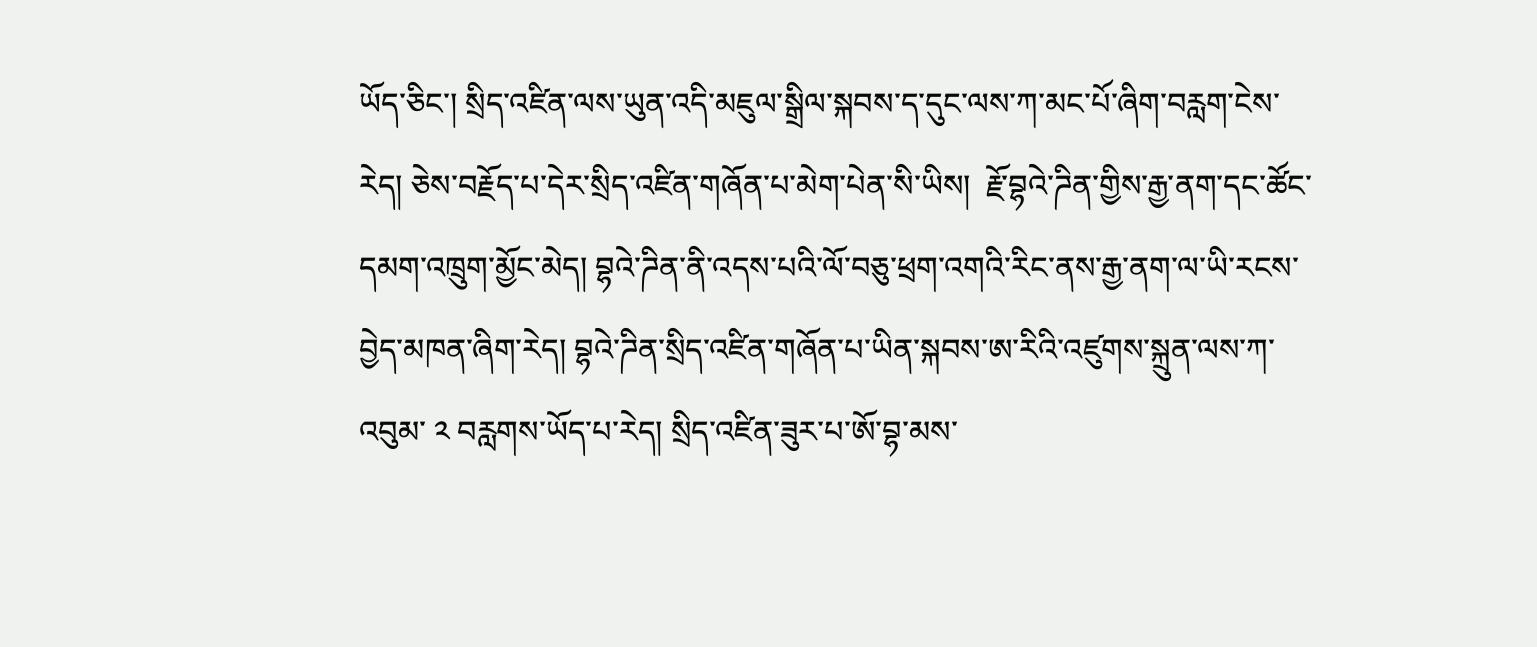ཡོད་ཅིང་། སྲིད་འཛིན་ལས་ཡུན་འདི་མཇུལ་སྒྲིལ་སྐབས་ད་དུང་ལས་ཀ་མང་པོ་ཞིག་བརླག་ངེས་རེད། ཅེས་བརྗོད་པ་དེར་སྲིད་འཛིན་གཞོན་པ་མེག་པེན་སི་ཡིས།  རྗོ་བྷའེ་ཌིན་གྱིས་རྒྱ་ནག་དང་ཚོང་དམག་འཁྲུག་མྱོང་མེད། བྷའེ་ཌིན་ནི་འདས་པའི་ལོ་བཅུ་ཕྲག་འགའི་རིང་ནས་རྒྱ་ནག་ལ་ཡི་རངས་བྱེད་མཁན་ཞིག་རེད། བྷའེ་ཌིན་སྲིད་འཛིན་གཞོན་པ་ཡིན་སྐབས་ཨ་རིའི་འཛུགས་སྐྲུན་ལས་ཀ་འབུམ་ ༢ བརླགས་ཡོད་པ་རེད། སྲིད་འཛིན་ཟུར་པ་ཨོ་བྷ་མས་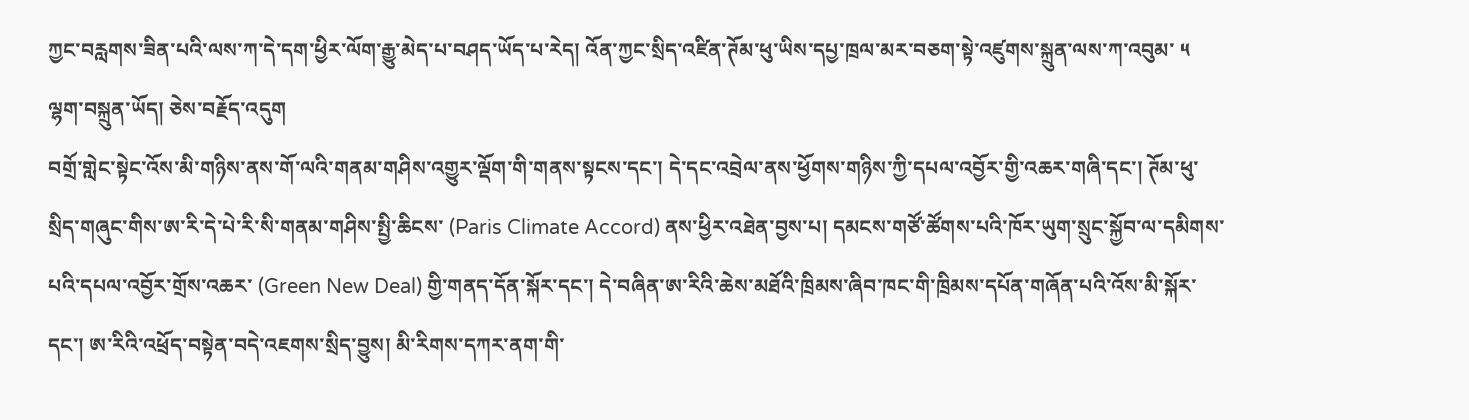ཀྱང་བརླགས་ཟིན་པའི་ལས་ཀ་དེ་དག་ཕྱིར་ལོག་རྒྱུ་མེད་པ་བཤད་ཡོད་པ་རེད། འོན་ཀྱང་སྲིད་འཛིན་ཊོམ་ཕུ་ཡིས་དཔྱ་ཁྲལ་མར་བཅག་སྟེ་འཛུགས་སྐྲུན་ལས་ཀ་འབུམ་ ༥ ལྷག་བསྐྲུན་ཡོད། ཅེས་བརྗོད་འདུག
བགྲོ་གླེང་སྟེང་འོས་མི་གཉིས་ནས་གོ་ལའི་གནམ་གཤིས་འགྱུར་ལྡོག་གི་གནས་སྟངས་དང་། དེ་དང་འབྲེལ་ནས་ཕྱོགས་གཉིས་ཀྱི་དཔལ་འབྱོར་གྱི་འཆར་གཞི་དང་། ཊོམ་ཕུ་སྲིད་གཞུང་གིས་ཨ་རི་དེ་པེ་རི་སི་གནམ་གཤིས་སྤྱི་ཆིངས་ (Paris Climate Accord) ནས་ཕྱིར་འཐེན་བྱས་པ། དམངས་གཙོ་ཚོགས་པའི་ཁོར་ཡུག་སྲུང་སྐྱོབ་ལ་དམིགས་པའི་དཔལ་འབྱོར་གྲོས་འཆར་ (Green New Deal) གྱི་གནད་དོན་སྐོར་དང་། དེ་བཞིན་ཨ་རིའི་ཆེས་མཐོའི་ཁྲིམས་ཞིབ་ཁང་གི་ཁྲིམས་དཔོན་གཞོན་པའི་འོས་མི་སྐོར་དང་། ཨ་རིའི་འཕྲོད་བསྟེན་བདེ་འཇགས་སྲིད་བྱུས། མི་རིགས་དཀར་ནག་གི་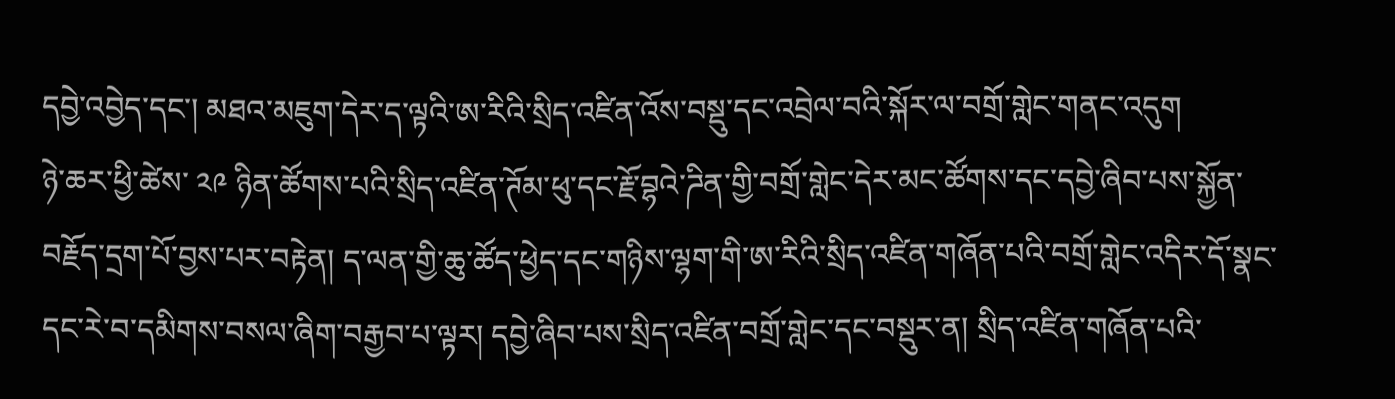དབྱེ་འབྱེད་དང་། མཐའ་མཇུག་དེར་ད་ལྟའི་ཨ་རིའི་སྲིད་འཛིན་འོས་བསྡུ་དང་འབྲེལ་བའི་སྐོར་ལ་བགྲོ་གླེང་གནང་འདུག
ཉེ་ཆར་ཕྱི་ཚེས་ ༢༩ ཉིན་ཚོགས་པའི་སྲིད་འཛིན་ཊོམ་ཕུ་དང་རྗོ་བྷའེ་ཌིན་གྱི་བགྲོ་གླེང་དེར་མང་ཚོགས་དང་དབྱེ་ཞིབ་པས་སྐྱོན་བརྗོད་དྲག་པོ་བྱས་པར་བརྟེན། ད་ལན་གྱི་ཆུ་ཚོད་ཕྱེད་དང་གཉིས་ལྷག་གི་ཨ་རིའི་སྲིད་འཛིན་གཞོན་པའི་བགྲོ་གླེང་འདིར་དོ་སྣང་དང་རེ་བ་དམིགས་བསལ་ཞིག་བརྒྱབ་པ་ལྟར། དབྱེ་ཞིབ་པས་སྲིད་འཛིན་བགྲོ་གླེང་དང་བསྡུར་ན། སྲིད་འཛིན་གཞོན་པའི་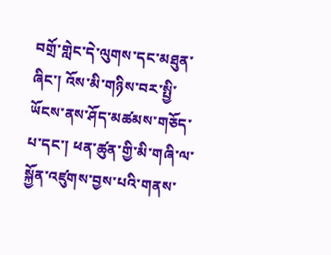བགྲོ་གླེང་དེ་ལུགས་དང་མཐུན་ཞིང་། འོས་མི་གཉིས་བར་སྤྱི་ཡོངས་ནས་ཤོད་མཚམས་གཅོད་པ་དང་། ཕན་ཚུན་གྱི་མི་གཞི་ལ་སྐྱོན་འཛུགས་བྱས་པའི་གནས་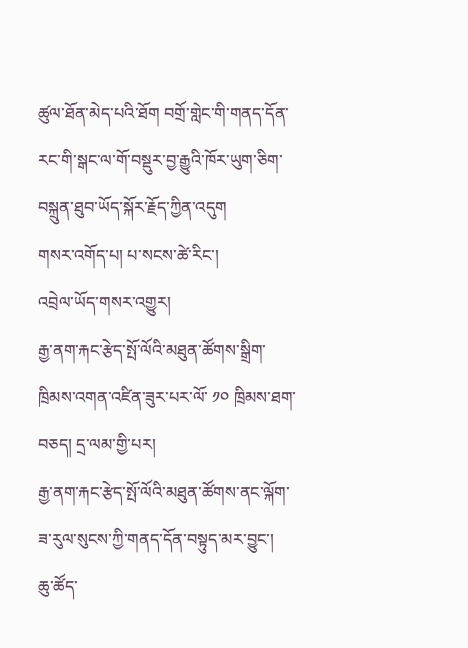ཚུལ་ཐོན་མེད་པའི་ཐོག བགྲོ་གླེང་གི་གནད་དོན་རང་གི་སྒང་ལ་གོ་བསྡུར་བྱ་རྒྱུའི་ཁོར་ཡུག་ཅིག་བསྐྲུན་ཐུབ་ཡོད་སྐོར་རྗོད་ཀྱིན་འདུག
གསར་འགོད་པ། པ་སངས་ཚེ་རིང་།
འབྲེལ་ཡོད་གསར་འགྱུར།
རྒྱ་ནག་རྐང་རྩེད་སྤོ་ལོའི་མཐུན་ཚོགས་སྒྲིག་ཁྲིམས་འགན་འཛིན་ཟུར་པར་ལོ་ ༡༠ ཁྲིམས་ཐག་བཅད། དྲ་ལམ་གྱི་པར།
རྒྱ་ནག་རྐང་རྩེད་སྤོ་ལོའི་མཐུན་ཚོགས་ནང་ལྐོག་ཟ་རུལ་སུངས་ཀྱི་གནད་དོན་བསྟུད་མར་བྱུང་།
ཆུ་ཚོད་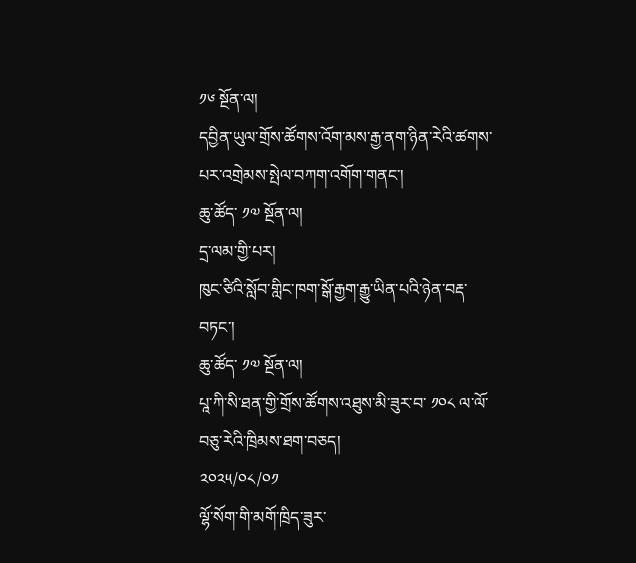༡༦ སྔོན་ལ།
དབྱིན་ཡུལ་གྲོས་ཚོགས་འོག་མས་རྒྱ་ནག་ཉིན་རེའི་ཚགས་པར་འགྲེམས་སྤེལ་བཀག་འགོག་གནང་།
ཆུ་ཚོད་ ༡༧ སྔོན་ལ།
དྲ་ལམ་གྱི་པར།
ཁུང་ཙིའི་སློབ་གླིང་ཁག་སྒོ་རྒྱག་རྒྱུ་ཡིན་པའི་ཉེན་བརྡ་བཏང་།
ཆུ་ཚོད་ ༡༧ སྔོན་ལ།
པཱ་ཀི་སི་ཐན་གྱི་གྲོས་ཚོགས་འཐུས་མི་ཟུར་བ་ ༡༠༨ ལ་ལོ་བཅུ་རེའི་ཁྲིམས་ཐག་བཅད།
༢༠༢༥/༠༨/༠༡
ལྷོ་སོག་གི་མགོ་ཁྲིད་ཟུར་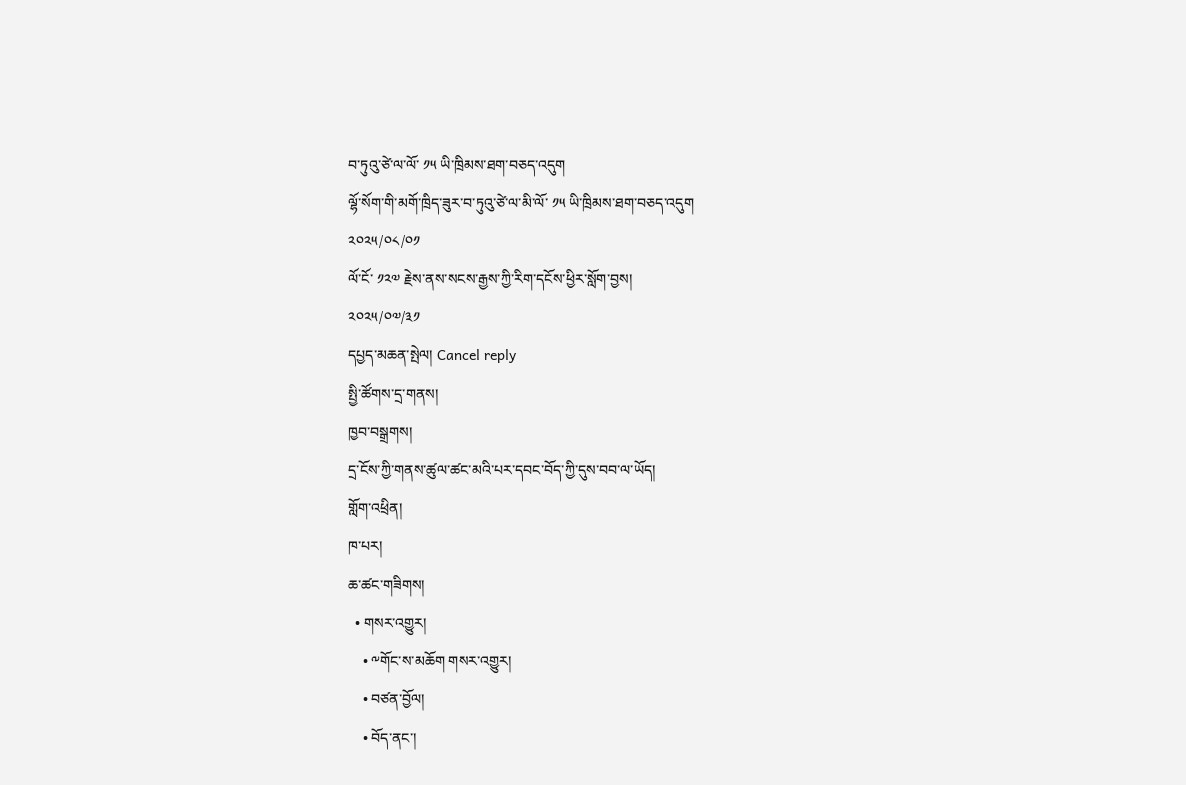བ་ཏུའུ་ཙེ་ལ་ལོ་ ༡༥ ཡི་ཁྲིམས་ཐག་བཅད་འདུག
ལྷོ་སོག་གི་མགོ་ཁྲིད་ཟུར་བ་ཏུའུ་ཙེ་ལ་མི་ལོ་ ༡༥ ཡི་ཁྲིམས་ཐག་བཅད་འདུག
༢༠༢༥/༠༨/༠༡
ལོ་ངོ་ ༡༢༧ རྗེས་ནས་སངས་རྒྱས་ཀྱི་རིག་དངོས་ཕྱིར་སློག་བྱས།
༢༠༢༥/༠༧/༣༡
དཔྱད་མཆན་སྤེལ། Cancel reply
སྤྱི་ཚོགས་དྲ་གནས།
ཁྱབ་བསྒྲགས།
དྲ་ངོས་ཀྱི་གནས་ཚུལ་ཚང་མའི་པར་དབང་བོད་ཀྱི་དུས་བབ་ལ་ཡོད།
གློག་འཕྲིན།
ཁ་པར།
ཆ་ཚང་གཟིགས།
  • གསར་འགྱུར།
    • ༸གོང་ས་མཆོག གསར་འགྱུར།
    • བཙན་བྱོལ།
    • བོད་ནང་།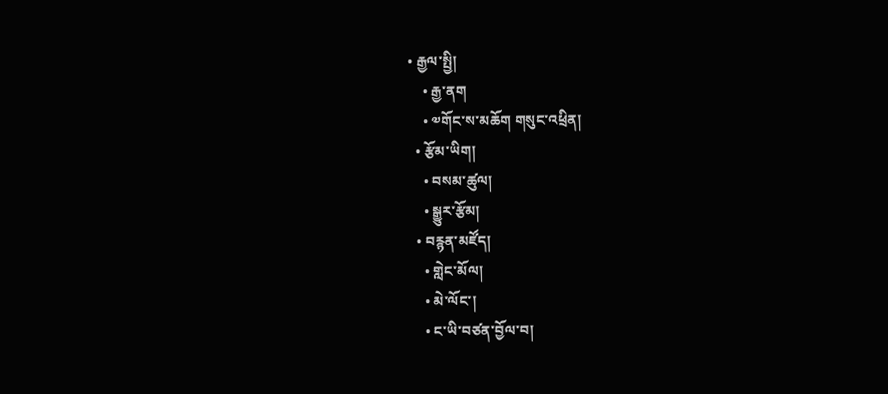• རྒྱལ་སྤྱི།
    • རྒྱ་ནག
    • ༧གོང་ས་མཆོག གསུང་འཕྲིན།
  • རྩོམ་ཡིག།
    • བསམ་ཚུལ།
    • སྒྱུར་རྩོམ།
  • བརྙན་མཛོད།
    • གླེང་མོལ།
    • མེ་ལོང་།
    • ང་ཡི་བཙན་བྱོལ་བ།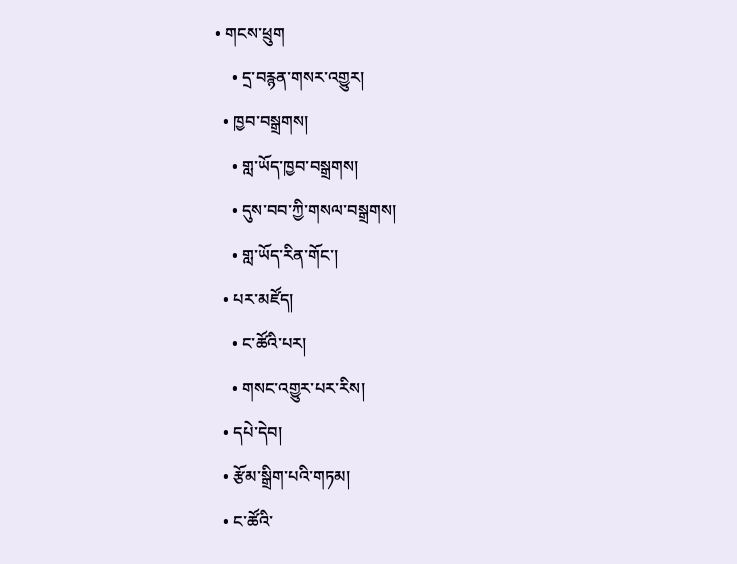• གངས་ཕྲུག
    • དྲ་བརྙན་གསར་འགྱུར།
  • ཁྱབ་བསྒྲགས།
    • གླ་ཡོད་ཁྱབ་བསྒྲགས།
    • དུས་བབ་ཀྱི་གསལ་བསྒྲགས།
    • གླ་ཡོད་རིན་གོང་།
  • པར་མཛོད།
    • ང་ཚོའི་པར།
    • གསང་འགྱུར་པར་རིས།
  • དཔེ་དེབ།
  • རྩོམ་སྒྲིག་པའི་གཏམ།
  • ང་ཚོའི་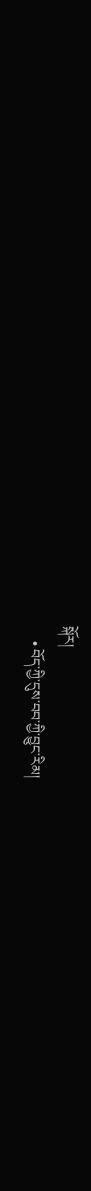སྐོར།
    • བོད་ཀྱི་དུས་བབ་ཀྱི་བྱུང་རིམ།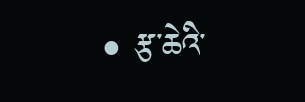• རྩ་ཆེའི་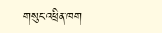གསུང་འཕྲིན་ཁག